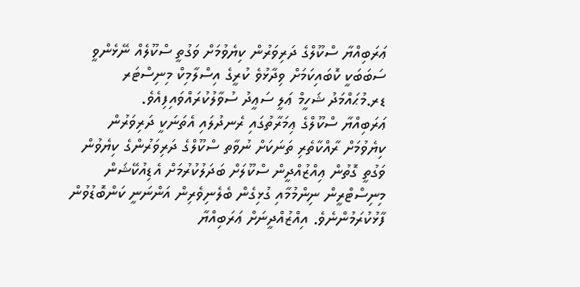ޢަރަބިއްޔާ ސްކޫލްގެ ދަރިވަރުން ކިޔެވުމަށް ވަގުތީ ސްކޫލެއް ނޭޅެންވީ ސަބަބަކީ ކޮބައިކަމަށް ވިދާޅުވެ ކުރީގެ އިސްލާމިކް މިނިސްޓަރ ޑރ.މުޙައްމަދު ޝަހީމް ޢަލީ ސަޢީދު ސުވާލުކުރައްވައިފިއެވެ.
ޢަރަބިއްޔާ ސްކޫލްގެ ޢިމަރާތުގައި ރެނދުލައި އެތަނަކީ ދަރިވަރުން ކިޔެވުމަށް ރާއްކާތެރި ތަނަކަށް ނުވާތ ސްކޫލްގެ ދަރިވަރުންގެ ކިޔެވުން ވަގުތީ ގޮތުން ޢިއްޒުއްދީން ސްކޫލަށް ބަދަލުކުރުމަށް އެޑިއުކޭޝަން މިނިސްޓްރީން ނިންމުމާއި ގުޅިގެން ބެލެނިވެރިން އަންނަނީ ކަންބޮޑުވުން ފާޅުކުރަމުންނެވެ. އިއްޒުއްދީނަށް ޢަރަބިއްޔާ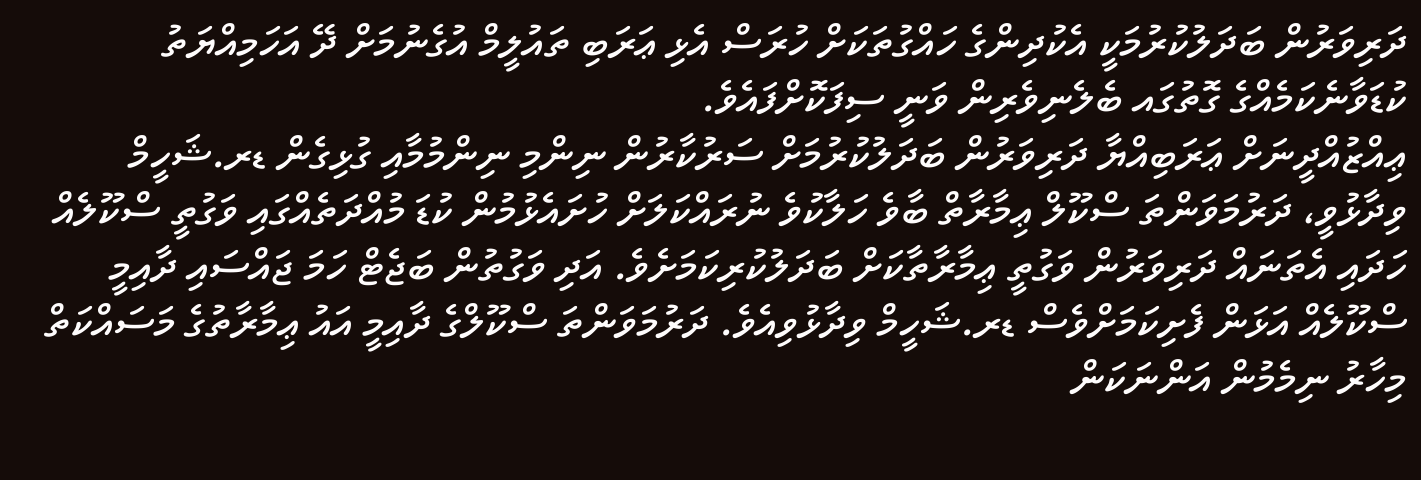ދަރިވަރުން ބަދަލުކުރުމަކީ އެކުދިންގެ ހައްގުތަކަށް ހުރަސް އެޅި ޢަރަބި ތައުލީމް އުގެނުމަށް ދޭ އަހަމިއްޔަތު ކުޑަވާނެކަމެއްގެ ގޮތުގައ ބެލެނިވެރިން ވަނީ ސިފަކޮށްފައެވެ.
ޢިއްޒުއްދީނަށް ޢަރަބިއްޔާ ދަރިވަރުން ބަދަލުކުރުމަށް ސަރުކާރުން ނިންމި ނިންމުމާއި ގުޅިގެން ޑރ.ޝަހީމް ވިދާޅުވީ، ދަރުމަވަންތަ ސްކޫލް ޢިމާރާތް ބާވެ ހަލާކުވެ ނުރައްކަލަށް ހުށައެޅުމުން ކުޑަ މުއްދަތެއްގައި ވަގުތީ ސްކޫލެއް ހަދައި އެތަނައް ދަރިވަރުން ވަގުތީ ޢިމާރާތާކަށް ބަދަލުކުރިކަމަށެވެ. އަދި ވަގުތުން ބަޖެޓް ހަމަ ޖައްސައި ދާއިމީ ސްކޫލެއް އަޅަން ފެށިކަމަށްވެސް ޑރ.ޝަހީމް ވިދާޅުވިއެވެ. ދަރުމަވަންތަ ސްކޫލްގެ ދާއިމީ އައު ޢިމާރާތުގެ މަސައްކަތް މިހާރު ނިމެމުން އަންނަކަން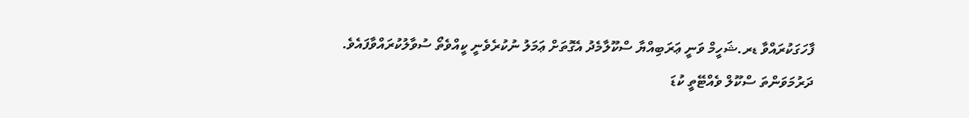ފާހަގަކުރައްވާ ޑރ.ޝަހީމް ވަނީ ޢަރަބިއްޔާ ސްކޫލާމެދު އެގޮތަށް ޢަމަލު ނުކުރެވެނީ ކީއްވެތޯ ސުވާލުކުރައްވާފައެވެ.
ދަރުމަވަންތަ ސްކޫލް ވެއްޓޭތީ ކުޑަ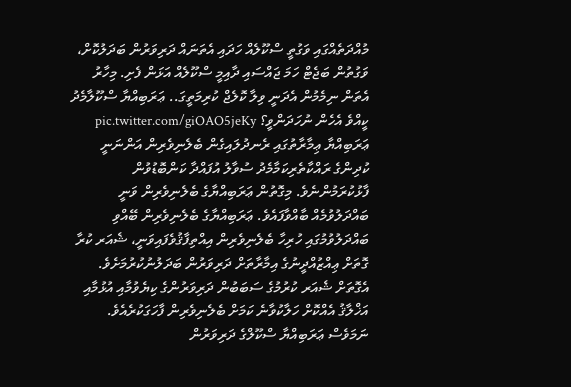މުއްދަތެއްގައި ވަގުތީ ސްކޫލެއް ހަދައި އެތަނައް ދަރިވަރުން ބަދަލުކޮށް، ވަގުތުން ބަޖެޓް ހަމަ ޖައްސައި ދާއިމީ ސްކޫލެއް އަޅަން ފެށި. މިހާރު އެތަން ނިމެމުން އެދަނީ ވިލާ ކޮލެޖް ކުރިމަތީގަ.. ޢަރަބިއްޔާ ސްކޫލާމެދު ކީއްވެ އެހެން ނުހަދަންވީ؟ pic.twitter.com/giOAO5jeKy
ޢަރަބިއްޔާ ޢިމާރާތުގައި ރެނދުލައިގެން ބެލެނިވެރިން އަންނަނީ ކުދިންގެ ރައްކާތެރިކަމާމެދު ސުވާލު އުފައްދާ ކަންބޮޑުވުން ފާޅުކުރަމުންނެވެ. މިގޮތުން ޢަރަބިއްޔާގެ ބެލެނިވެރިން ވަނީ ބައްދަލުވުމެއް ބާއްވާފައެވެ. ޢަރަބިއްޔާގެ ބެލެނިވެރިން ބޭއްވި ބައްދަލުވުމުގައި ހުރިހާ ބެލެނިވެރިން އިއްތިފާޤުވެފައިވަނީ، ޝެއަރ ކުރާ ގޮތަށް ޢިއްޒުއްދީނުގެ އިމާރާތަށް ދަރިވަރުން ބަދަލުނުކުރުމަށެވެ. އެގޮތަށް ޝެއަރ ކުރުމުގެ ސަބަބުން ދަރިވަރުންގެ ކިޔެވުމާއި އުޅުމާއި އަޚްލާޤު އެއްކޮށް ހަލާކުވާނެ ކަމަށް ބެލެނިވެރިން ފާހަގަކުރެއެވެ.
ނަމަވެސް ޢަރަބިއްޔާ ސްކޫލްގެ ދަރިވަރުން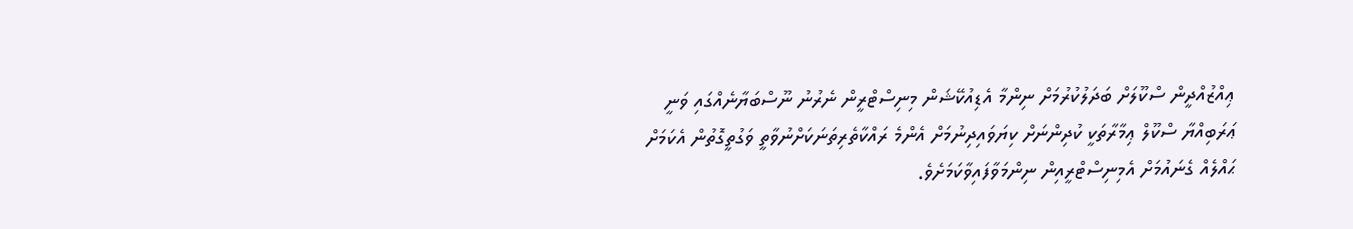ޢިއްޒުއްދީން ސްކޫލަށް ބަދަލުކުރުމަށް ނިންމާ އެޑިއުކޭޝަން މިނިސްޓްރީން ނެރުނު ނޫސްބަޔާނެއްގައި ވަނީ ޢަރަބިއްޔާ ސްކޫލް ޢިމާރާތަކީ ކުދިންނަށް ކިޔަވައިދިނުމަށް އެންމެ ރައްކާތެރިތަނަކަށްނުވާތީ ވަގުތީގޮތުން އެކަމަށް ޙައްލެއް ގެނައުމަށް އެމިނިސްޓްރީއިން ނިންމަވާފައިވާކަމަށެވެ.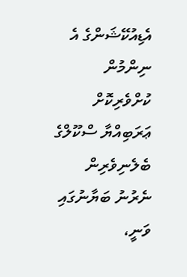އެޑިއުކޭޝަންގެ އެ ނިންމުން ކުށްވެރިކޮށް ޢަރަބިއްޔާ ސްކޫލްގެ ބެލެނިވެރިން ނެރުނު ބަޔާނުގައި ވަނީ،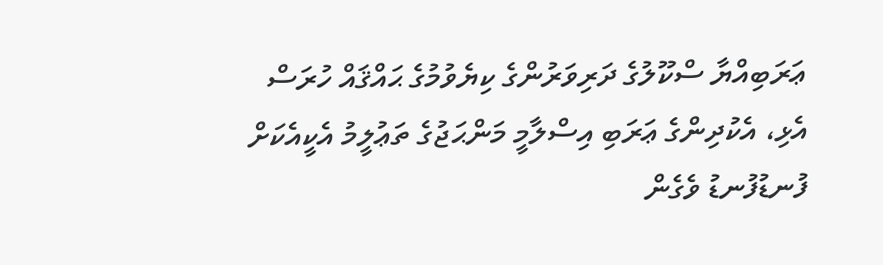ޢަރަބިއްޔާ ސްކޫލުގެ ދަރިވަރުންގެ ކިޔެވުމުގެ ޙައްޤައް ހުރަސް އެޅި، އެކުދިންގެ ޢަރަބި އިސްލާމީ މަންޙަޖުގެ ތަޢުލީމު އެކީއެކަށް ފުނޑުފުނޑު ވެގެން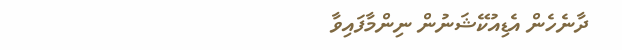ދާނެހެން އެޑިއުކޭޝަނުން ނިންމާފައިވާ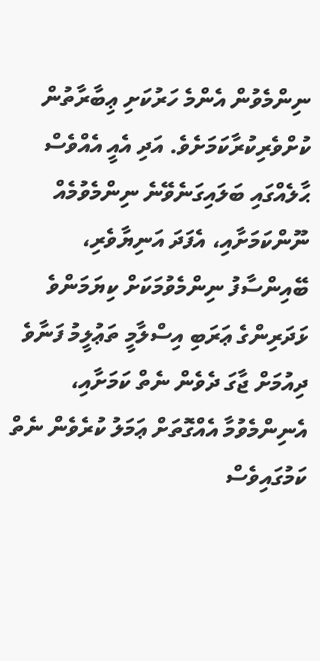ނިންމެވުން އެންމެ ހަރުކަށި ޢިބާރާތުން ކުށްވެރިކުރާކަމަށެވެ. އަދި އެއީ އެއްވެސް ޙާލެއްގައި ބަލައިގަނެވޭނެ ނިންމެވުމެއް ނޫންކަމަށާއި، އެފަދަ އަނިޔާވެރި، ބޭއިންސާފު ނިންމެވުމަކަށް ކިޔަމަންވެ ޅަދަރިންގެ ޢަރަބި އިސްލާމީ ތަޢުލީމު ފަނާވެ ދިއުމަށް ޖާގަ ދެވެން ނެތް ކަމަށާއި، އެނިންމެވުމާ އެއްގޮތަށް ޢަމަލު ކުރެވެން ނެތް ކަމުގައިވެސް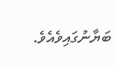ބަޔާނުގައިވެއެވެ.